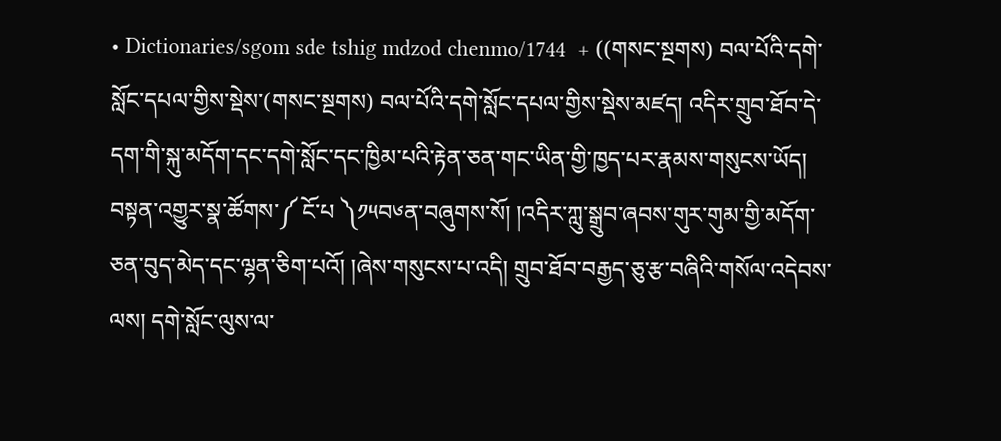• Dictionaries/sgom sde tshig mdzod chenmo/1744  + ((གསང་སྔགས) བལ་པོའི་དགེ་སློང་དཔལ་གྱིས་སྡེས་(གསང་སྔགས) བལ་པོའི་དགེ་སློང་དཔལ་གྱིས་སྡེས་མཛད། འདིར་གྲུབ་ཐོབ་དེ་དག་གི་སྐུ་མདོག་དང་དགེ་སློང་དང་ཁྱིམ་པའི་རྟེན་ཅན་གང་ཡིན་གྱི་ཁྱད་པར་རྣམས་གསུངས་ཡོད། བསྟན་འགྱུར་སྣ་ཚོགས་༼ ངོ་པ ༽༡༥བ༦ན་བཞུགས་སོ། །འདིར་ཀླུ་སྒྲུབ་ཞབས་གུར་གུམ་གྱི་མདོག་ཅན་བུད་མེད་དང་ལྷན་ཅིག་པའོ། །ཞེས་གསུངས་པ་འདི། གྲུབ་ཐོབ་བརྒྱད་ཅུ་རྩ་བཞིའི་གསོལ་འདེབས་ལས། དགེ་སློང་ལུས་ལ་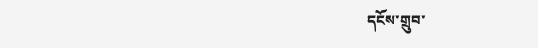དངོས་གྲུབ་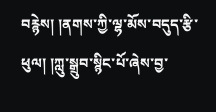བརྙེས། །ནགས་ཀྱི་ལྷ་མོས་བདུད་རྩི་ཕུལ། །ཀླུ་སྒྲུབ་སྙིང་པོ་ཞེས་བྱ་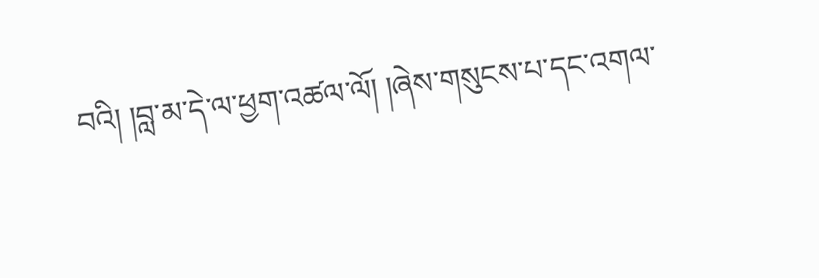བའི། །བླ་མ་དེ་ལ་ཕྱག་འཚལ་ལོ། །ཞེས་གསུངས་པ་དང་འགལ་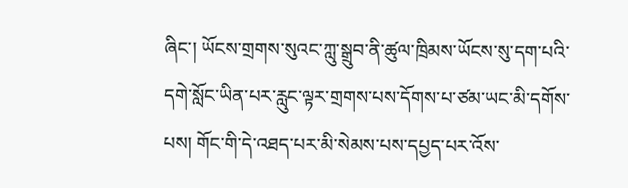ཞིང་། ཡོངས་གྲགས་སུའང་ཀླུ་སྒྲུབ་ནི་ཚུལ་ཁྲིམས་ཡོངས་སུ་དག་པའི་དགེ་སློང་ཡིན་པར་རླུང་ལྟར་གྲགས་པས་དོགས་པ་ཙམ་ཡང་མི་དགོས་པས། གོང་གི་དེ་འཐད་པར་མི་སེམས་པས་དཔྱད་པར་འོས་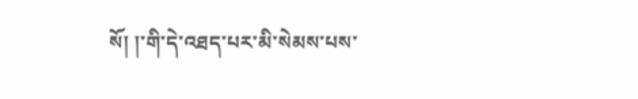སོ། །་གི་དེ་འཐད་པར་མི་སེམས་པས་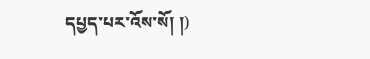དཔྱད་པར་འོས་སོ། །)